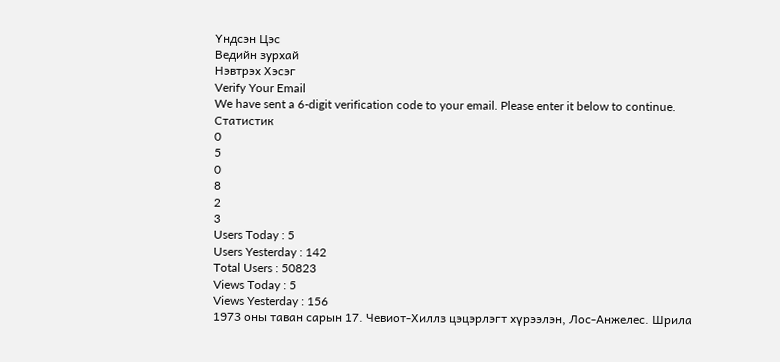Үндсэн Цэс
Ведийн зурхай
Нэвтрэх Хэсэг
Verify Your Email
We have sent a 6-digit verification code to your email. Please enter it below to continue.
Статистик
0
5
0
8
2
3
Users Today : 5
Users Yesterday : 142
Total Users : 50823
Views Today : 5
Views Yesterday : 156
1973 оны таван сарын 17. Чевиот-Хиллз цэцэрлэгт хүрээлэн, Лос-Анжелес. Шрила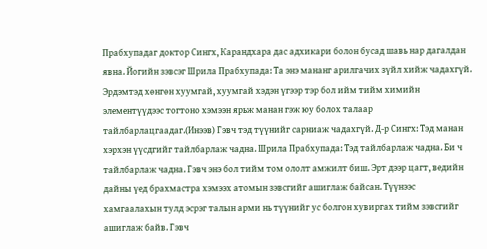Прабхупадаг доктор Сингх, Карандхара дас адхикари болон бусад шавь нар дагалдан явна. Йогийн зэвсэг Шрила Прабхупада: Та энэ мананг арилгачих зүйл хийж чадахгүй. Эрдэмтэд хөнгөн хуумгай, хуумгай хэдэн үгээр тэр бол ийм тийм химийн элементүүдээс тогтоно хэмээн ярьж манан гэж юу болох талаар тайлбарлацгаадаг.(Инээв) Гэвч тэд түүнийг сарниаж чадахгүй. Д-р Сингх: Тэд манан хэрхэн үүсдгийг тайлбарлаж чадна. Шрила Прабхупада: Тэд тайлбарлаж чадна. Би ч тайлбарлаж чадна. Гэвч энэ бол тийм том ололт амжилт биш. Эрт дээр цагт, ведийн дайны үед брахмастра хэмээх атомын зэвсгийг ашиглаж байсан. Түүнээс хамгаалахын тулд эсрэг талын арми нь түүнийг ус болгон хувиргах тийм зэвсгийг ашиглаж байв. Гэвч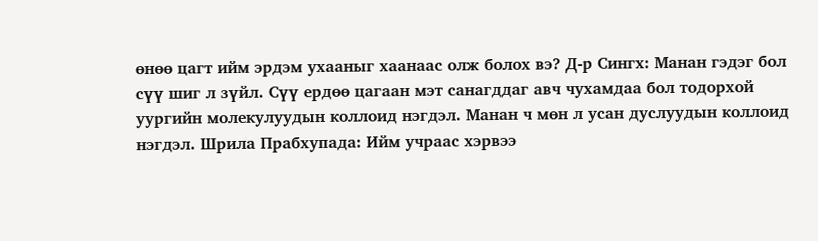өнөө цагт ийм эрдэм ухааныг хаанаас олж болох вэ? Д-р Сингх: Манан гэдэг бол сүү шиг л зүйл. Сүү ердөө цагаан мэт санагддаг авч чухамдаа бол тодорхой уургийн молекулуудын коллоид нэгдэл. Манан ч мөн л усан дуслуудын коллоид нэгдэл. Шрила Прабхупада: Ийм учраас хэрвээ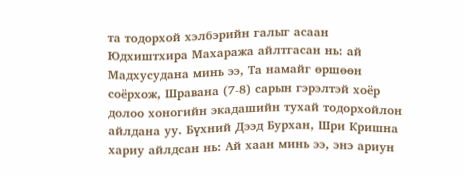та тодорхой хэлбэрийн галыг асаан
Юдхиштхира Махаража айлтгасан нь: ай Мадхусудана минь ээ, Та намайг өршөөн соёрхож, Шравана (7-8) сарын гэрэлтэй хоёр долоо хоногийн экадашийн тухай тодорхойлон айлдана уу. Бүхний Дээд Бурхан, Шри Кришна хариу айлдсан нь: Ай хаан минь ээ, энэ ариун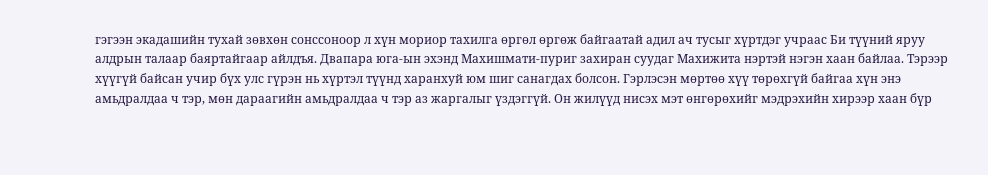гэгээн экадашийн тухай зөвхөн сонссоноор л хүн мориор тахилга өргөл өргөж байгаатай адил ач тусыг хүртдэг учраас Би түүний яруу алдрын талаар баяртайгаар айлдъя. Двапара юга-ын эхэнд Махишмати-пуриг захиран суудаг Махижита нэртэй нэгэн хаан байлаа. Тэрээр хүүгүй байсан учир бүх улс гүрэн нь хүртэл түүнд харанхуй юм шиг санагдах болсон. Гэрлэсэн мөртөө хүү төрөхгүй байгаа хүн энэ амьдралдаа ч тэр, мөн дараагийн амьдралдаа ч тэр аз жаргалыг үздэггүй. Он жилүүд нисэх мэт өнгөрөхийг мэдрэхийн хирээр хаан бүр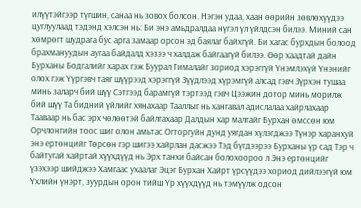илүүтэйгээр түгшин, санаа нь зовох болсон. Нэгэн удаа, хаан өөрийн зөвлөхүүдээ цуглуулаад тэдэнд хэлсэн нь: Би энэ амьдралдаа нүгэл үл үйлдсэн билээ. Миний сан хөмрөгт шудрага бус арга замаар орсон эд баялаг байхгүй. Би хагас бурхдын болоод брахмануудын аугаа байдалд хэзээ ч халдаж байгаагүй билээ. Өөр хаадтай дайн
Бурханы Бодгалийг харах гэж Буурал Гималайг зориод хэрэггүй Үнэмлэхүй Үнэнийг олох гэж Үүргэвч таяг шүүрээд хэрэггүй Зүүдлээд хүрэмгүй алсад гэвч Зүрхэн тушаа минь заларч бий шүү Сэтгээд барамгүй тэртээд гэвч Цээжин дотор минь морилж бий шүү Та бидний үйлийг хянахаар Тааллыг нь хангавал адислалаа хайрлахаар Тааваар нь бас эрх чөлөөтэй байлгахаар Далдын хар малгайг Бурхан өмссөн юм Орчлонгийн тоос шиг олон амьтас Огторгуйн дунд уягдан хүлэгджээ Түнэр харанхуй энэ ертөнцийг Төрсөн гэр шигээ хайрлан дасжээ Тэд бүгдээрээ Бурханы үр сад Тэр ч байтугай хайртай хүүхдүүд нь Эрх танхи байсан болохоороо л Энэ ертөнцийг үзэхээр шийджээ Хамгаас ухаалаг Эцэг Бурхан Хайрт үрсүүдээ хориод дийлээгүй юм Үхлийн үнэрт, зуурдын орон тийш Үр хүүхдүүд нь тэмүүлж одсон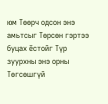юм Төөрч одсон энэ амьтсыг Төрсөн гэртээ буцах ёстойг Түр зуурхны энэ орны Төгсөшгүй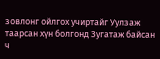зовлонг ойлгох учиртайг Уулзаж таарсан хүн болгонд Зугатаж байсан ч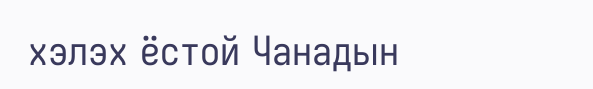хэлэх ёстой Чанадын